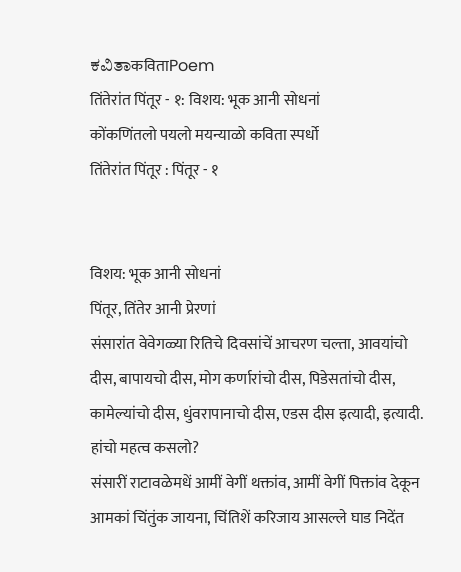ಕವಿತಾकविताPoem
तिंतेरांत पिंतूर - १: विशय: भूक आनी सोधनां
कोंकणिंतलो पयलो मयन्याळो कविता स्पर्धो
तिंतेरांत पिंतूर : पिंतूर - १


विशय: भूक आनी सोधनां
पिंतूर, तिंतेर आनी प्रेरणां
संसारांत वेवेगळ्या रितिचे दिवसांचें आचरण चल्ता, आवयांचो दीस, बापायचो दीस, मोग कर्णारांचो दीस, पिडेसतांचो दीस, कामेल्यांचो दीस, धुंवरापानाचो दीस, एडस दीस इत्यादी, इत्यादी. हांचो महत्व कसलो?
संसारीं राटावळेमधें आमीं वेगीं थक्तांव, आमीं वेगीं पिक्तांव देकून आमकां चिंतुंक जायना, चिंतिशें करिजाय आसल्ले घाड निदेंत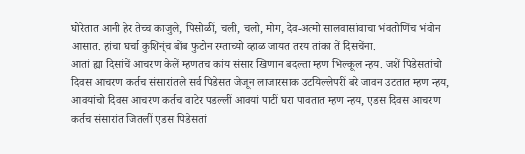घोरेतात आनी हेर तेच्च काजुले, पिसोळीं, चली, चलो, मोग, देव-अत्मो सालवासांवाचा भंवतोणिंच भंवोन आसात. हांचा घर्चा कुशिन्ंच बोंब फुटोन रग्ताच्यो व्हाळ जायत तरय तांका तें दिसचेंना.
आतां ह्या दिसांचें आचरण केलें म्हणतच कांय संसार खिणान बदल्ता म्हण भिल्कूल न्हय. जशें पिडेसतांचो दिवस आचरण कर्तच संसारांतले सर्व पिडेसत जेजून लाजारसाक उटयिल्लेपरीं बरे जावन उटतात म्हण न्हय, आवयांचो दिवस आचरण कर्तच वाटेर पडल्लीं आवयां पाटीं घरा पावतात म्हण न्हय, एडस दिवस आचरण कर्तच संसारांत जितलीं एडस पिडेसतां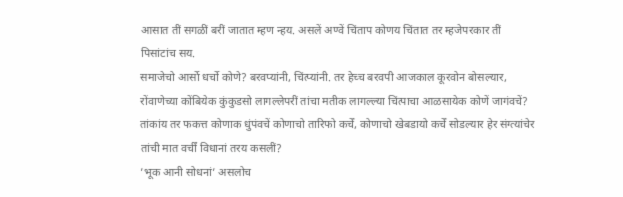आसात तीं सगळीं बरीं जातात म्हण न्हय. असलें अण्वें चिंताप कोणय चिंतात तर म्हजेपरकार तीं पिसांटांच सय.
समाजेचो आर्सो धर्चो कोणे? बरवप्यांनी, चिंत्प्यांनी. तर हेच्च बरवपी आजकाल कूरवोन बोसल्यार, रोंवाणेच्या कोंबियेक कुंकुडसो लागल्लेपरीं तांचा मतीक लागल्ल्या चिंत्पाचा आळसायेक कोणें जागंवचें? तांकांय तर फकत्त कोणाक धुंपंवचें कोणाचो तारिफो कर्चें, कोणाचो खेबडायो कर्चें सोडल्यार हेर संग्त्यांचेर तांची मात वर्चीं विधानां तरय कसलीं?
’भूक आनी सोधनां’ असलोच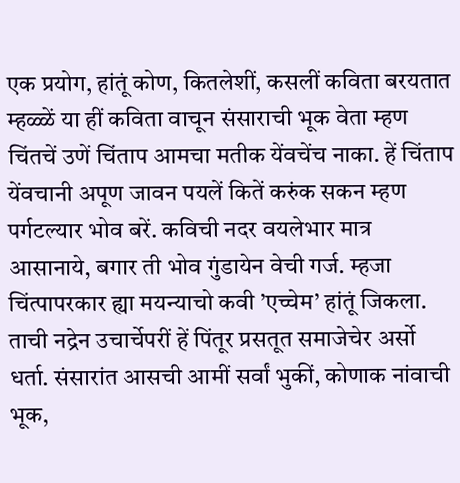एक प्रयोग, हांतूं कोण, कितलेशीं, कसलीं कविता बरयतात म्हळ्ळें या हीं कविता वाचून संसाराची भूक वेता म्हण चिंतचें उणें चिंताप आमचा मतीक येंवचेंच नाका. हें चिंताप येंवचानी अपूण जावन पयलें कितें करुंक सकन म्हण पर्गटल्यार भोव बरें. कविची नदर वयलेभार मात्र आसानाये, बगार ती भोव गुंडायेन वेची गर्ज. म्हजा चिंत्पापरकार ह्या मयन्याचो कवी ’एच्चेम’ हांतूं जिकला. ताची नद्रेन उचार्चेपरीं हें पिंतूर प्रसतूत समाजेचेर अर्सो धर्ता. संसारांत आसची आमीं सर्वां भुकीं, कोणाक नांवाची भूक,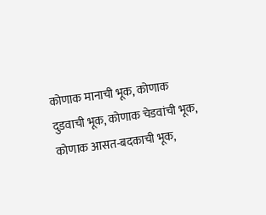कोणाक मानाची भूक, कोणाक दुडवाची भूक, कोणाक चेडवांची भूक, कोणाक आसत-बदकाची भूक,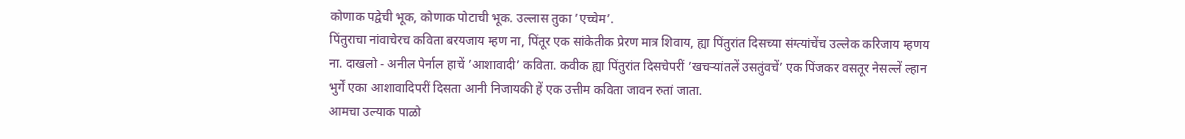कोणाक पद्वेची भूक, कोणाक पोटाची भूक. उल्लास तुका ’एच्चेम’.
पिंतुराचा नांवाचेरच कविता बरयजाय म्हण ना, पिंतूर एक सांकेतीक प्रेरण मात्र शिवाय, ह्या पिंतुरांत दिसच्या संग्त्यांचेंच उल्लेक करिजाय म्हणय ना. दाखलो - अनील पेर्नाल हाचें ’आशावादी’ कविता. कवीक ह्या पिंतुरांत दिसचेपरीं ’खचऱ्यांतलें उसतुंवचें’ एक पिंजकर वसतूर नेसल्लें ल्हान भुर्गें एका आशावादिपरीं दिसता आनी निजायकी हें एक उत्तीम कविता जावन रुतां जाता.
आमचा उल्याक पाळो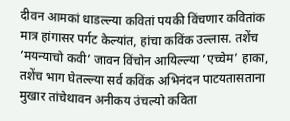दीवन आमकां धाडल्ल्या कवितां पयकी विंचणार कवितांक मात्र हांगासर पर्गट केल्यांत, हांचा कविंक उल्लास. तशेंच ’मयन्याचो कवी’ जावन विंचोन आयिल्ल्या ’एच्चेम’ हाका, तशेंच भाग घेतल्ल्या सर्व कविंक अभिनंदन पाटयतासताना मुखार तांचेथावन अनीकय उंचल्यो कविता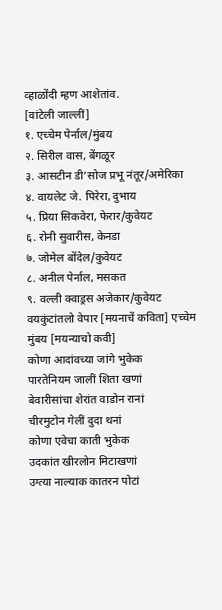व्हाळोंदी म्हण आशेतांव.
[वांटेली जाल्लीं]
१. एच्चेम पेर्नाल/मुंबय
२. सिरील वास, बेंगळूर
३. आसटीन डी’सोज प्रभू नंतूर/अमेरिका
४. वायलेट जे. पिरेरा, दुभाय
५. प्रिया सिकवेरा, फेरार/कुवेयट
६. रोनी सुवारीस, केनडा
७. जोमेल बोंदेल/कुवेयट
८. अनील पेर्नाल, मसकत
९. वल्ली क्वाड्रस अजेकार/कुवेयट
वयकुंटांतलो वेपार [मयनाचें कविता] एच्चेम
मुंबय [मयन्याचो कवी]
कोणा आदांवच्या जांगे भुकेक
पारतेनियम जालीं शिता खणां
बेवारीसांचा शेरांत वाडोन रानां
चीरमुटोन गेलीं दुदा थनां
कोणा एवेचा काती भुकेक
उदकांत खीरलोन मिटाखणां
उग्त्या नाल्याक कातरन पोटां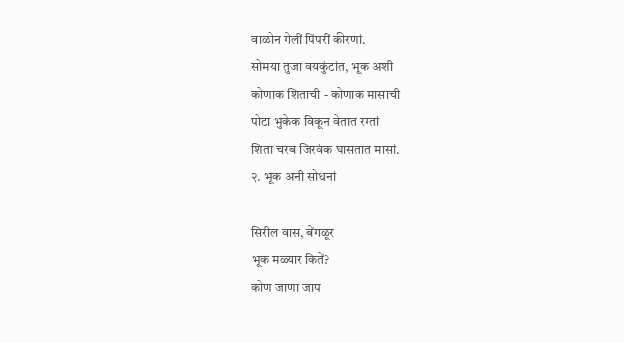वाळोन गेलीं पिंपरीं कीरणां.
सोमया तुजा वयकुंटांत, भूक अशी
कोणाक शिताची - कोणाक मासाची
पोटा भुकेक विकून वेतात रग्तां
शिता चरब जिरवंक घासतात मासां.
२. भूक अनी सोधनां

सिरील वास, बेंगळूर
भूक मळ्यार कितें?
कोण जाणा जाप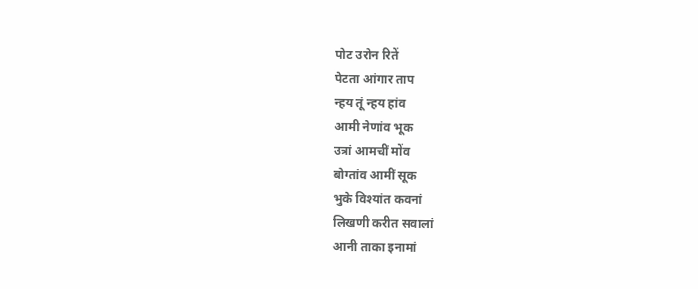पोट उरोन रितें
पेटता आंगार ताप
न्हय तूं न्हय हांव
आमी नेणांव भूक
उत्रां आमचीं मोंव
बोग्तांव आमीं सूक
भुके विश्यांत कवनां
लिखणी करीत सवालां
आनी ताका इनामां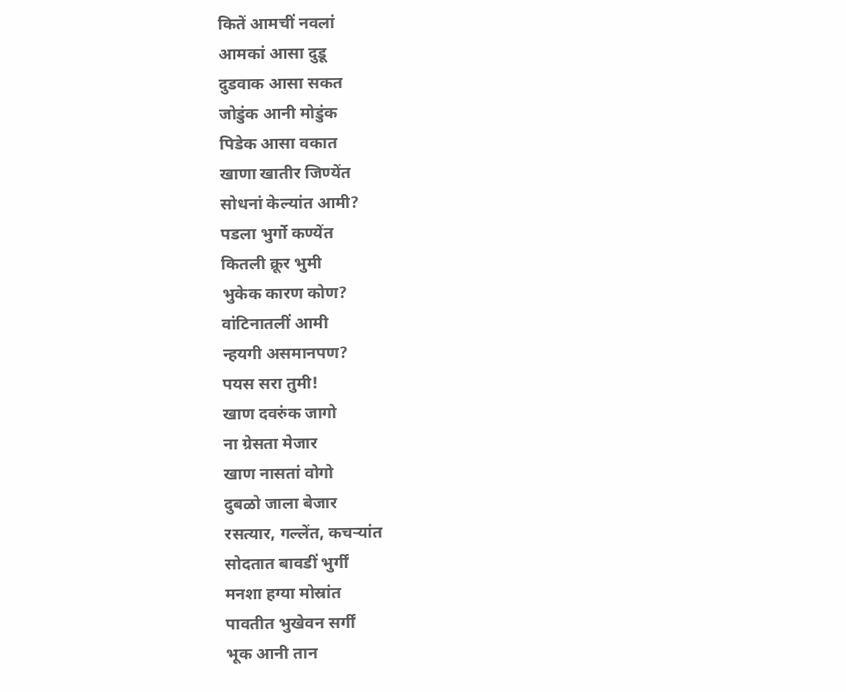कितें आमचीं नवलां
आमकां आसा दुडू
दुडवाक आसा सकत
जोडुंक आनी मोडुंक
पिडेक आसा वकात
खाणा खातीर जिण्येंत
सोधनां केल्यांत आमी?
पडला भुर्गो कण्येंत
कितली क्रूर भुमी
भुकेक कारण कोण?
वांटिनातलीं आमी
न्हयगी असमानपण?
पयस सरा तुमी!
खाण दवरुंक जागो
ना ग्रेसता मेजार
खाण नासतां वोगो
दुबळो जाला बेजार
रसत्यार, गल्लेंत, कचऱ्यांत
सोदतात बावडीं भुर्गीं
मनशा हग्या मोस्रांत
पावतीत भुखेवन सर्गीं
भूक आनी तान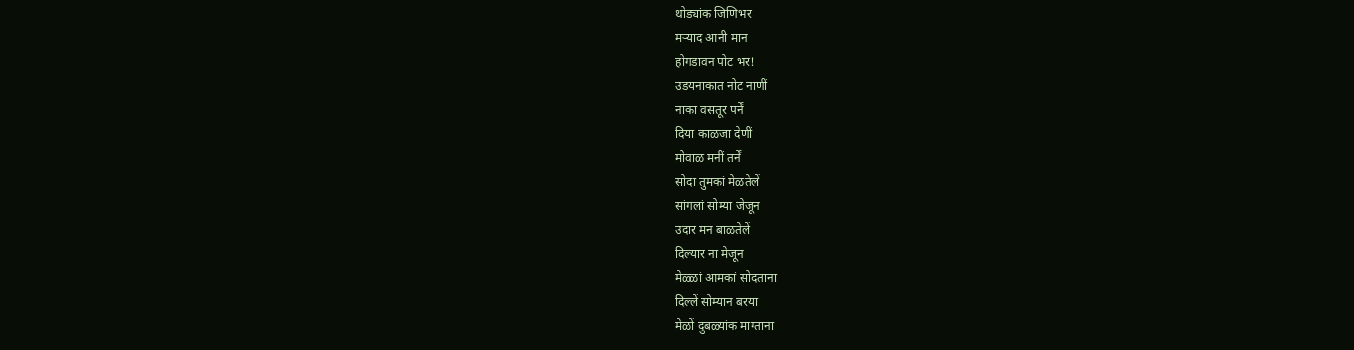थोड्यांक जिणिभर
मऱ्याद आनी मान
होगडावन पोट भर!
उडयनाकात नोट नाणीं
नाका वसतूर पर्नें
दिया काळजा देणीं
मोवाळ मनीं तर्नें
सोदा तुमकां मेळतेलें
सांगलां सोम्या जेजून
उदार मन बाळतेलें
दिल्यार ना मेजून
मेळ्ळां आमकां सोदताना
दिल्लें सोम्यान बरया
मेळों दुबळ्यांक माग्ताना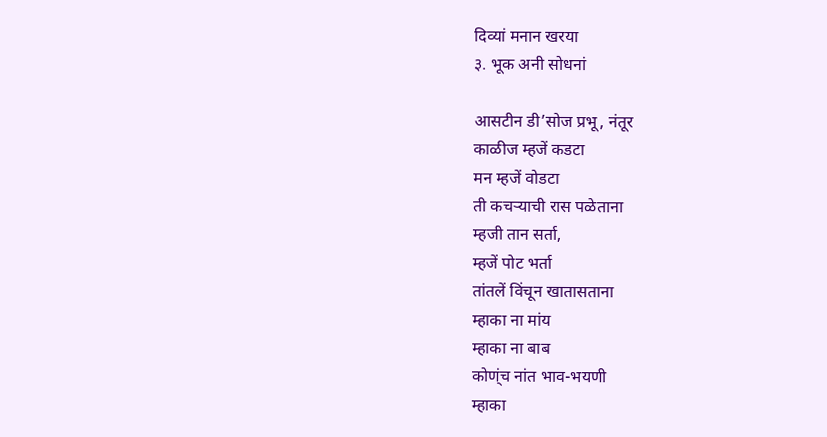दिव्यां मनान खरया
३. भूक अनी सोधनां

आसटीन डी’सोज प्रभू, नंतूर
काळीज म्हजें कडटा
मन म्हजें वोडटा
ती कचऱ्याची रास पळेताना
म्हजी तान सर्ता,
म्हजें पोट भर्ता
तांतलें विंचून खातासताना
म्हाका ना मांय
म्हाका ना बाब
कोण्ंच नांत भाव-भयणी
म्हाका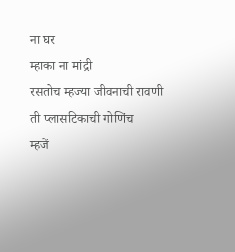ना घर
म्हाका ना मांद्री
रसतोच म्हज्या जीवनाची रावणी
ती प्लासटिकाची गोणिंच
म्हजें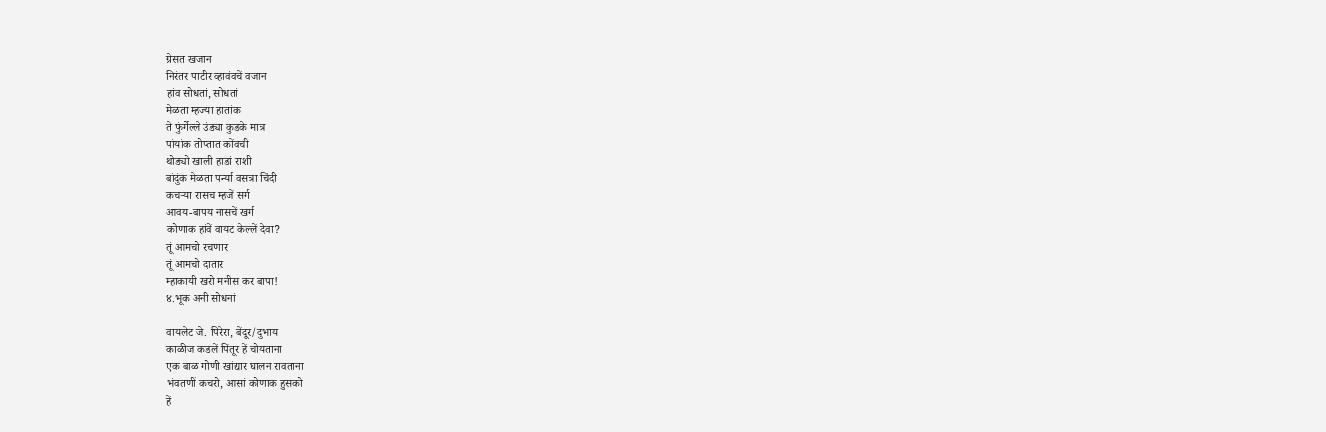ग्रेसत खजान
निरंतर पाटीर व्हावंवचें वजान
हांव सोधतां, सोधतां
मेळता म्हज्या हातांक
ते फुंर्गेल्ले उंड्या कुडके मात्र
पांयांक तोप्तात कोंवची
थोड्यो खाली हाडां राशी
बांदुंक मेळता पर्न्या वसत्रा चिंदी
कचऱ्या रासच म्हजें सर्ग
आवय-बापय नासचें खर्ग
कोणाक हांवें वायट केल्लें देवा?
तूं आमचो रचणार
तूं आमचो दातार
म्हाकायी खरो मनीस कर बापा!
४.भूक अनी सोधनां

वायलेट जे. पिरेरा, बेंदूर/दुभाय
काळीज कडलें पिंतूर हें चोयताना
एक बाळ गोणी खांद्यार घालन रावताना
भंवतणीं कचरो, आसां कोणाक हुसको
हें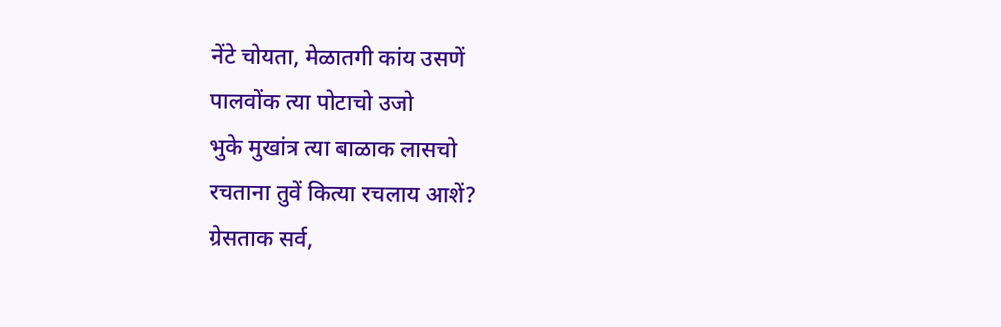नेंटे चोयता, मेळातगी कांय उसणें
पालवोंक त्या पोटाचो उजो
भुके मुखांत्र त्या बाळाक लासचो
रचताना तुवें कित्या रचलाय आशें?
ग्रेसताक सर्व,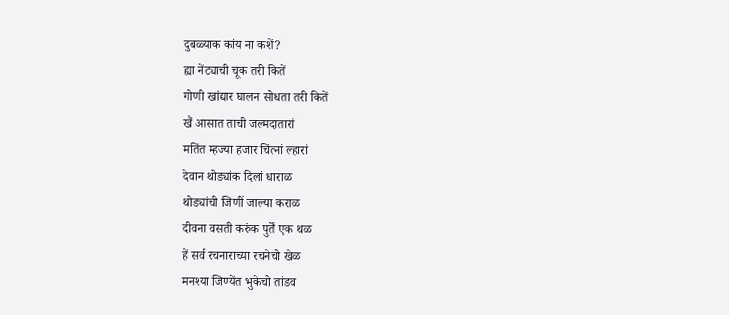दुबळ्याक कांय ना कशें?
ह्या नेंट्याची चूक तरी कितें
गोणी खांद्यार घालन सोधता तरी कितें
खैं आसात ताची जल्मदातारां
मतिंत म्हज्या हजार चिंत्नां ल्हारां
देवान थोड्यांक दिलां धाराळ
थोड्यांची जिणीं जाल्या कराळ
दीवना वसती करुंक पुर्तें एक थळ
हें सर्व रचनाराच्या रचनेचो खेळ
मनश्या जिण्येंत भुकेचो तांडव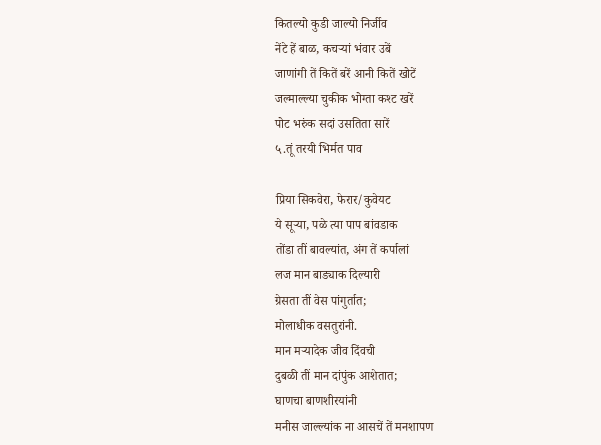कितल्यो कुडी जाल्यो निर्जीव
नेंटे हें बाळ, कचऱ्यां भंवार उबें
जाणांगी तें कितें बरें आनी कितें खोटें
जल्माल्ल्या चुकीक भोग्ता कश्ट खरें
पोट भरुंक सदां उसतिता सारें
५.तूं तरयी भिर्मत पाव

प्रिया सिकवेरा, फेरार/कुवेयट
ये सूऱ्या, पळे त्या पाप बांवडाक
तोंडा तीं बावल्यांत, अंग तें कर्पालां
लज मान बाड्याक दिल्यारी
ग्रेसता तीं वेस पांगुर्तात;
मोलाधीक वसतुरांनी.
मान मऱ्यादेक जीव दिंवची
दुबळी तीं मान दांपुंक आशेतात;
घाणचा बाणशीरयांनी
मनीस जाल्ल्यांक ना आसचें तें मनशापण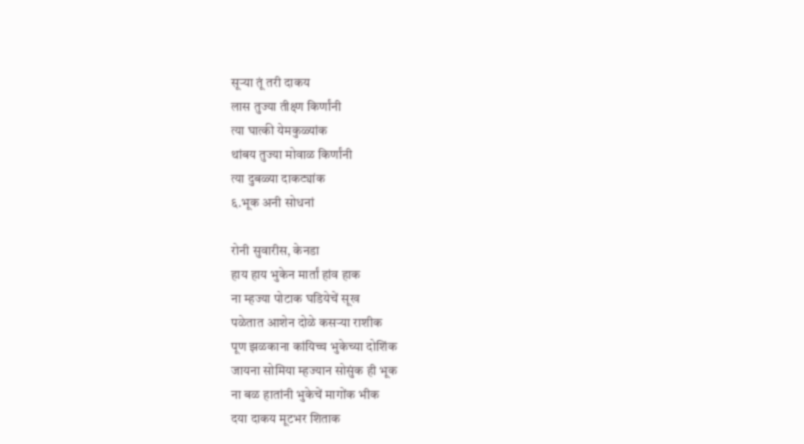सूऱ्या तूं तरी दाकय
लास तुज्या तीक्ष्ण किर्णांनी
त्या घात्की येमकुळ्यांक
थांबय तुज्या मोवाळ किर्णांनी
त्या दुबळ्या दाकट्यांक
६.भूक अनी सोधनां

रोनी सुवारीस, केनडा
हाय हाय भुकेन मार्तां हांव हाक
ना म्हज्या पोटाक घडियेचें सूख
पळेतात आशेन दोळे कसऱ्या राशीक
पूण झळकाना कांयिच्च भुकेच्या दोशिंक
जायना सोमिया म्हज्यान सोसुंक ही भूक
ना बळ हातांनी भुकेचें मागोंक भीक
दया दाकय मूटभर शिताक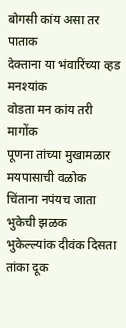बोगसी कांय असा तर पाताक
देक्ताना या भंवारिंच्या व्हड मनश्यांक
वोडता मन कांय तरी मागोंक
पूणना तांच्या मुखामळार मयपासाची वळोक
चिंताना नपंयच जाता भुकेची झळक
भुकेल्ल्यांक दीवंक दिसता तांका दूक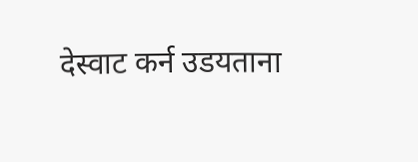देस्वाट कर्न उडयताना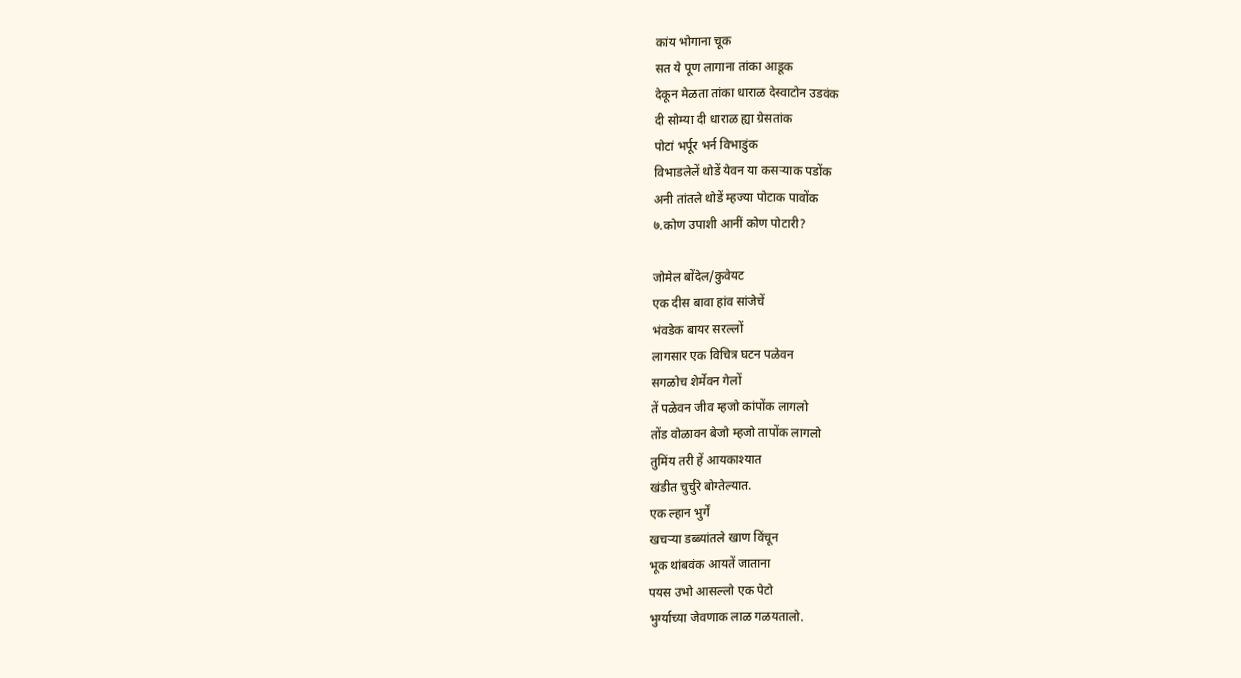कांय भोगाना चूक
सत ये पूण लागाना तांका आडूक
देकून मेळता तांका धाराळ देस्वाटोन उडवंक
दी सोम्या दी धाराळ ह्या ग्रेसतांक
पोटां भर्पूर भर्न विभाडुंक
विभाडलेलें थोडें येवन या कसऱ्याक पडोंक
अनी तांतले थोडें म्हज्या पोटाक पावोंक
७.कोण उपाशी आनीं कोण पोटारी?

जोमेल बोंदेल/कुवेयट
एक दीस बावा हांव सांजेचें
भंवडेक बायर सरल्लों
लागसार एक विचित्र घटन पळेवन
सगळोच शेर्मेवन गेलों
तें पळेवन जीव म्हजो कांपोंक लागलो
तोंड वोळावन बेजो म्हजो तापोंक लागलो
तुमिंय तरी हें आयकाश्यात
खंडीत चुर्चुरे बोग्तेल्यात.
एक ल्हान भुर्गें
खचऱ्या डब्ब्यांतले खाण विंचून
भूक थांबवंक आयतें जाताना
पयस उभो आसल्लो एक पेटो
भुर्ग्याच्या जेवणाक लाळ गळयतालो.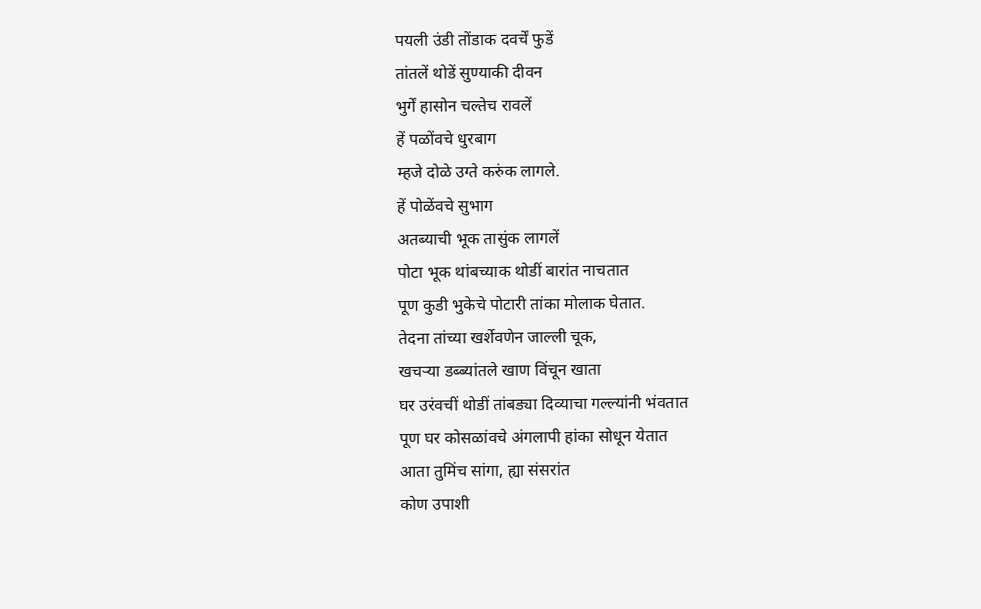पयली उंडी तोंडाक दवर्चें फुडें
तांतलें थोडें सुण्याकी दीवन
भुर्गें हासोन चल्तेच रावलें
हें पळोंवचे धुरबाग
म्हजे दोळे उग्ते करुंक लागले.
हें पोळेंवचे सुभाग
अतब्याची भूक तासुंक लागलें
पोटा भूक थांबच्याक थोडीं बारांत नाचतात
पूण कुडी भुकेचे पोटारी तांका मोलाक घेतात.
तेदना तांच्या खर्शेवणेन जाल्ली चूक,
खचऱ्या डब्ब्यांतले खाण विंचून खाता
घर उरंवचीं थोडीं तांबड्या दिव्याचा गल्ल्यांनी भंवतात
पूण घर कोसळांवचे अंगलापी हांका सोधून येतात
आता तुमिंच सांगा, ह्या संसरांत
कोण उपाशी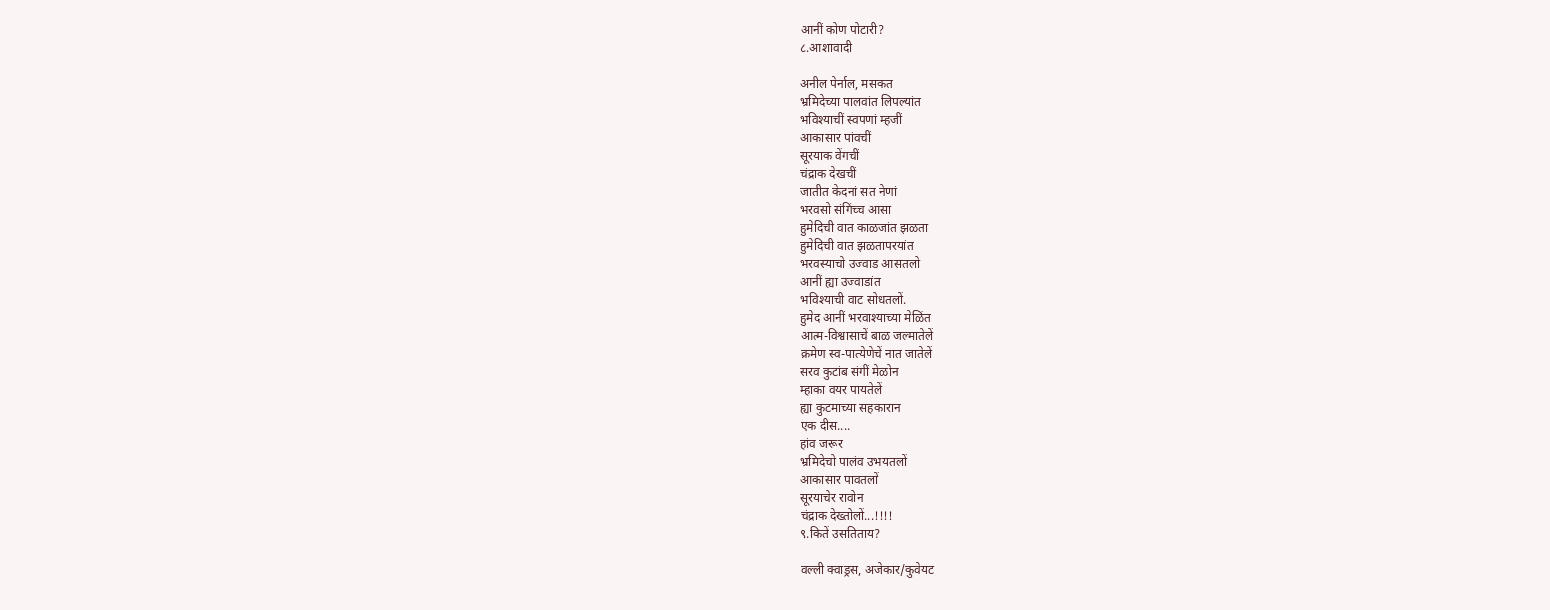आनीं कोण पोटारी?
८.आशावादी

अनील पेर्नाल, मसकत
भ्रमिदेच्या पालवांत लिपल्यांत
भविश्याचीं स्वपणां म्हजीं
आकासार पांवचीं
सूरयाक वेंगचीं
चंद्राक देखचीं
जातीत केदनां सत नेणां
भरवसो संगिंच्च आसा
हुमेदिची वात काळजांत झळता
हुमेदिची वात झळतापरयांत
भरवस्याचो उज्वाड आसतलो
आनीं ह्या उज्वाडांत
भविश्याची वाट सोधतलों.
हुमेद आनीं भरवाश्याच्या मेळिंत
आत्म-विश्वासाचें बाळ जल्मातेलें
क्रमेण स्व-पात्येणेचें नात जातेलें
सरव कुटांब संगीं मेळोन
म्हाका वयर पायतेलें
ह्या कुटमाच्या सहकारान
एक दीस....
हांव जरूर
भ्रमिदेचो पालंव उभयतलों
आकासार पावतलों
सूरयाचेर रावोन
चंद्राक देख्तोलों...!!!!
९.कितें उसतिताय?

वल्ली क्वाड्रस, अजेकार/कुवेयट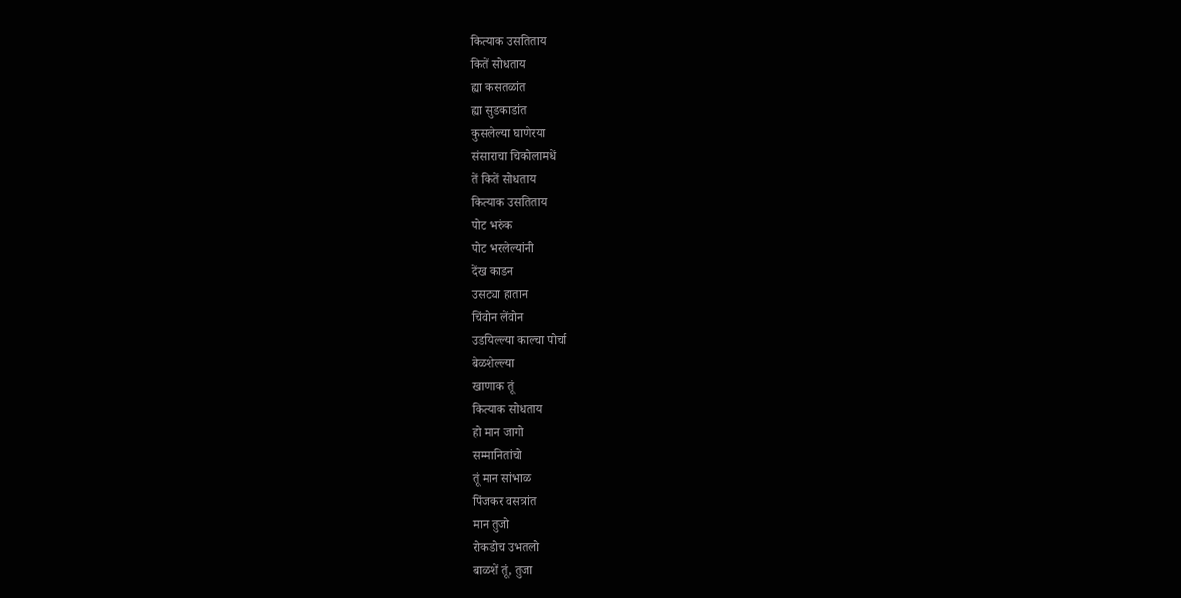कित्याक उसतिताय
कितें सोधताय
ह्या कसतळांत
ह्या सुडकाडांत
कुसलेल्या घाणेरया
संसाराचा चिकोलामधें
तें कितें सोधताय
कित्याक उसतिताय
पोट भरुंक
पोट भरलेल्यांनी
देंख काडन
उसट्या हातान
चिंवोन लेंवोन
उडयिल्ल्या काल्चा पोर्चा
बेळशेल्ल्या
खाणाक तूं
कित्याक सोधताय
हो मान जागो
सम्मानितांचो
तूं मान सांभाळ
पिंजकर वसत्रांत
मान तुजो
रोकडोच उभतलो
बाळशें तूं, तुजा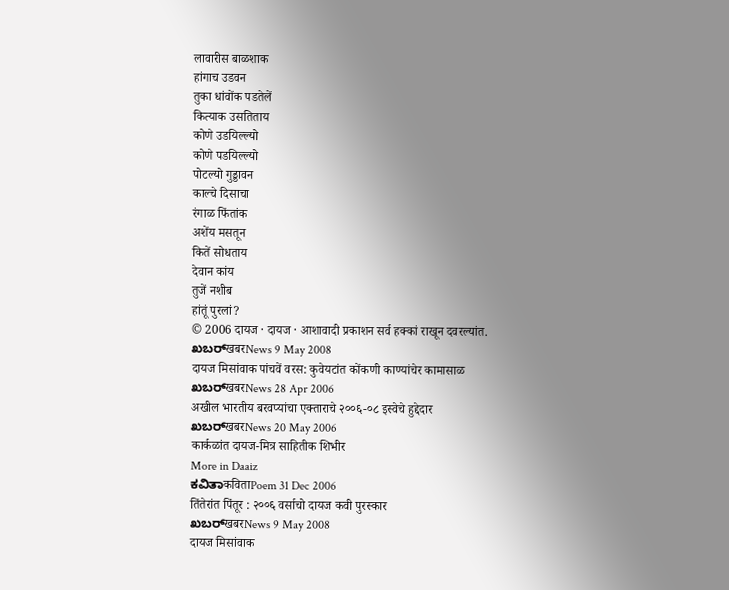लावारीस बाळशाक
हांगाच उडवन
तुका धांवोंक पडतेलें
कित्याक उसतिताय
कोणे उडयिल्ल्यो
कोणे पडयिल्ल्यो
पोटल्यो गुड्डावन
काल्चे दिसाचा
रंगाळ फिंतांक
अशेंय मसतून
कितें सोधताय
देवान कांय
तुजें नशीब
हांतूं पुरलां?
© 2006 दायज · दायज · आशावादी प्रकाशन सर्व हक्कां राखून दवरल्यांत.
ಖಬರ್खबरNews 9 May 2008
दायज मिसांवाक पांचवें वरस: कुवेयटांत कोंकणी काण्यांचेर कामासाळ
ಖಬರ್खबरNews 28 Apr 2006
अखील भारतीय बरवप्यांचा एक्ताराचे २००६-०८ इस्वेचे हुद्देदार
ಖಬರ್खबरNews 20 May 2006
कार्कळांत दायज-मित्र साहितीक शिभीर
More in Daaiz
ಕವಿತಾकविताPoem 31 Dec 2006
तिंतेरांत पिंतूर : २००६ वर्साचो दायज कवी पुरस्कार
ಖಬರ್खबरNews 9 May 2008
दायज मिसांवाक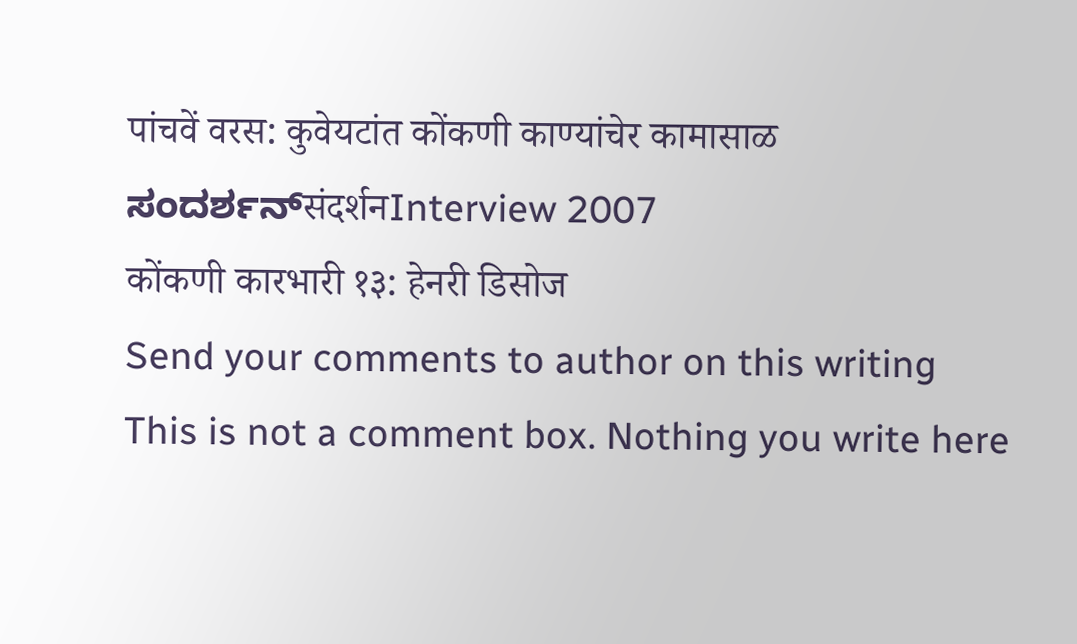पांचवें वरस: कुवेयटांत कोंकणी काण्यांचेर कामासाळ
ಸಂದರ್ಶನ್संदर्शनInterview 2007
कोंकणी कारभारी १३: हेनरी डिसोज
Send your comments to author on this writing
This is not a comment box. Nothing you write here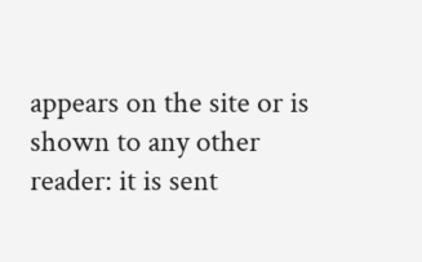appears on the site or is shown to any other reader: it is sent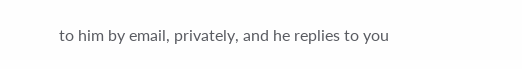to him by email, privately, and he replies to you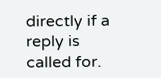directly if a reply is called for.